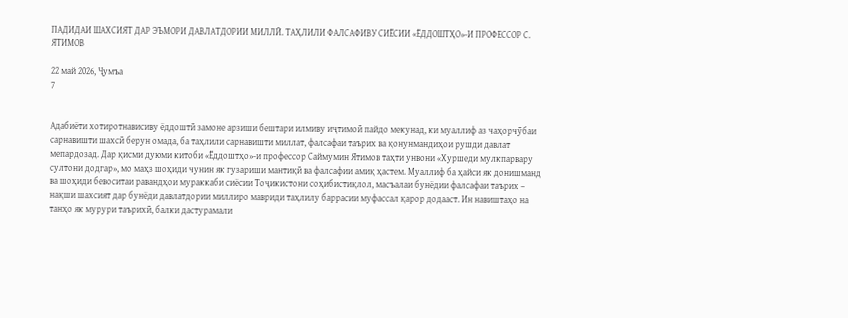ПАДИДАИ ШАХСИЯТ ДАР ЭЪМОРИ ДАВЛАТДОРИИ МИЛЛӢ. ТАҲЛИЛИ ФАЛСАФИВУ СИЁСИИ «ЁДДОШТҲО»-И ПРОФЕССОР С. ЯТИМОВ

22 май 2026, Ҷумъа
7


Адабиёти хотиротнависиву ёддоштӣ замоне арзиши бештари илмиву иҷтимоӣ пайдо мекунад, ки муаллиф аз чаҳорчӯбаи сарнавишти шахсӣ берун омада, ба таҳлили сарнавишти миллат, фалсафаи таърих ва қонунмандиҳои рушди давлат мепардозад. Дар қисми дуюми китоби «Ёддоштҳо»-и профессор Саймумин Ятимов таҳти унвони «Хуршеди мулкпарвару султони додгар», мо маҳз шоҳиди чунин як гузариши мантиқӣ ва фалсафии амиқ ҳастем. Муаллиф ба ҳайси як донишманд ва шоҳиди бевоситаи равандҳои мураккаби сиёсии Тоҷикистони соҳибистиқлол, масъалаи бунёдии фалсафаи таърих – нақши шахсият дар бунёди давлатдории миллиро мавриди таҳлилу баррасии муфассал қарор додааст. Ин навиштаҳо на танҳо як мурури таърихӣ, балки дастурамали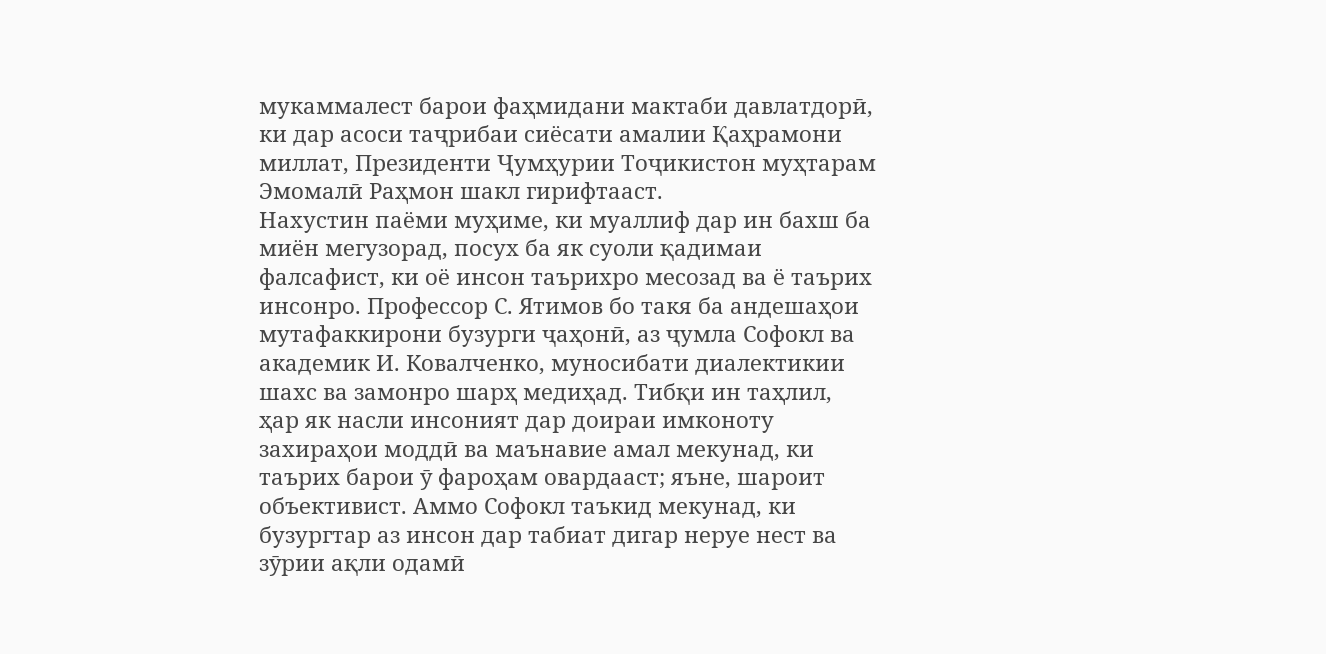мукаммалест барои фаҳмидани мактаби давлатдорӣ, ки дар асоси таҷрибаи сиёсати амалии Қаҳрамони миллат, Президенти Ҷумҳурии Тоҷикистон муҳтарам Эмомалӣ Раҳмон шакл гирифтааст.
Нахустин паёми муҳиме, ки муаллиф дар ин бахш ба миён мегузорад, посух ба як суоли қадимаи фалсафист, ки оё инсон таърихро месозад ва ё таърих инсонро. Профессор С. Ятимов бо такя ба андешаҳои мутафаккирони бузурги ҷаҳонӣ, аз ҷумла Софокл ва академик И. Ковалченко, муносибати диалектикии шахс ва замонро шарҳ медиҳад. Тибқи ин таҳлил, ҳар як насли инсоният дар доираи имконоту захираҳои моддӣ ва маънавие амал мекунад, ки таърих барои ӯ фароҳам овардааст; яъне, шароит объективист. Аммо Софокл таъкид мекунад, ки бузургтар аз инсон дар табиат дигар неруе нест ва зӯрии ақли одамӣ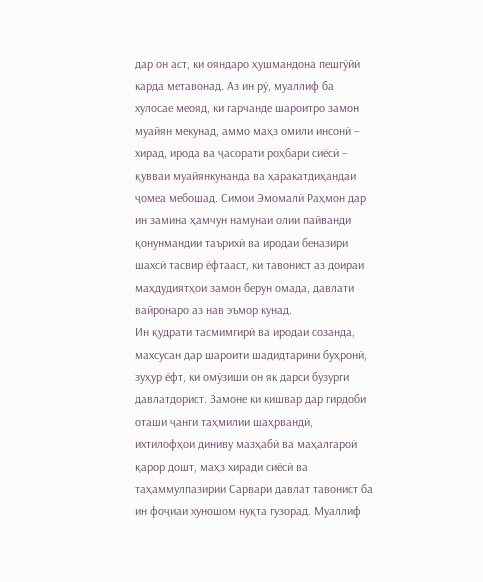дар он аст, ки ояндаро ҳушмандона пешгӯйӣ карда метавонад. Аз ин рӯ, муаллиф ба хулосае меояд, ки гарчанде шароитро замон муайян мекунад, аммо маҳз омили инсонӣ – хирад, ирода ва ҷасорати роҳбари сиёсӣ – қувваи муайянкунанда ва ҳаракатдиҳандаи ҷомеа мебошад. Симои Эмомалӣ Раҳмон дар ин замина ҳамчун намунаи олии пайванди қонунмандии таърихӣ ва иродаи беназири шахсӣ тасвир ёфтааст, ки тавонист аз доираи маҳдудиятҳои замон берун омада, давлати вайронаро аз нав эъмор кунад.
Ин қудрати тасмимгирӣ ва иродаи созанда, махсусан дар шароити шадидтарини буҳронӣ, зуҳур ёфт, ки омӯзиши он як дарси бузурги давлатдорист. Замоне ки кишвар дар гирдоби оташи ҷанги таҳмилии шаҳрвандӣ, ихтилофҳои диниву мазҳабӣ ва маҳалгароӣ қарор дошт, маҳз хиради сиёсӣ ва таҳаммулпазирии Сарвари давлат тавонист ба ин фоҷиаи хуношом нуқта гузорад. Муаллиф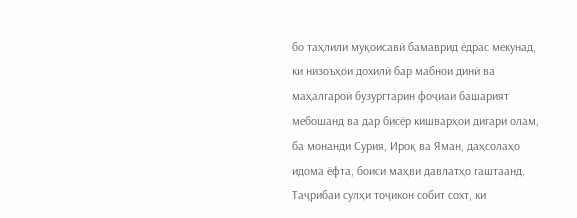бо таҳлили муқоисавӣ бамаврид ёдрас мекунад, ки низоъҳои дохилӣ бар мабнои динӣ ва маҳалгароӣ бузургтарин фоҷиаи башарият мебошанд ва дар бисёр кишварҳои дигари олам, ба монанди Сурия, Ироқ ва Яман, даҳсолаҳо идома ёфта, боиси маҳви давлатҳо гаштаанд. Таҷрибаи сулҳи тоҷикон собит сохт, ки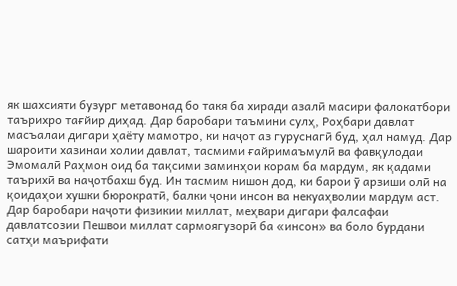як шахсияти бузург метавонад бо такя ба хиради азалӣ масири фалокатбори таърихро тағйир диҳад. Дар баробари таъмини сулҳ, Роҳбари давлат масъалаи дигари ҳаёту мамотро, ки наҷот аз гуруснагӣ буд, ҳал намуд. Дар шароити хазинаи холии давлат, тасмими ғайримаъмулӣ ва фавқулодаи Эмомалӣ Раҳмон оид ба тақсими заминҳои корам ба мардум, як қадами таърихӣ ва наҷотбахш буд. Ин тасмим нишон дод, ки барои ӯ арзиши олӣ на қоидаҳои хушки бюрократӣ, балки ҷони инсон ва некуаҳволии мардум аст.
Дар баробари наҷоти физикии миллат, меҳвари дигари фалсафаи давлатсозии Пешвои миллат сармоягузорӣ ба «инсон» ва боло бурдани сатҳи маърифати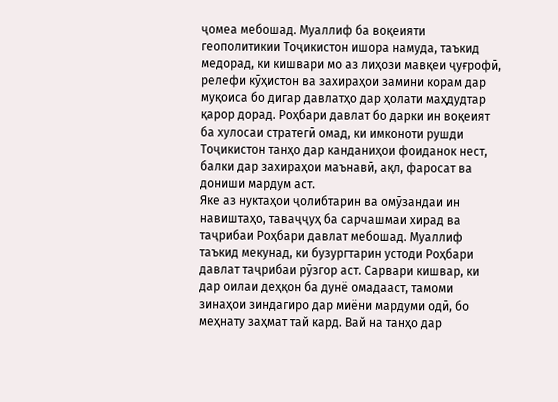ҷомеа мебошад. Муаллиф ба воқеияти геополитикии Тоҷикистон ишора намуда, таъкид медорад, ки кишвари мо аз лиҳози мавқеи ҷуғрофӣ, релефи кӯҳистон ва захираҳои замини корам дар муқоиса бо дигар давлатҳо дар ҳолати маҳдудтар қарор дорад. Роҳбари давлат бо дарки ин воқеият ба хулосаи стратегӣ омад, ки имконоти рушди Тоҷикистон танҳо дар канданиҳои фоиданок нест, балки дар захираҳои маънавӣ, ақл, фаросат ва дониши мардум аст.
Яке аз нуктаҳои ҷолибтарин ва омӯзандаи ин навиштаҳо, таваҷҷуҳ ба сарчашмаи хирад ва таҷрибаи Роҳбари давлат мебошад. Муаллиф таъкид мекунад, ки бузургтарин устоди Роҳбари давлат таҷрибаи рӯзгор аст. Сарвари кишвар, ки дар оилаи деҳқон ба дунё омадааст, тамоми зинаҳои зиндагиро дар миёни мардуми одӣ, бо меҳнату заҳмат тай кард. Вай на танҳо дар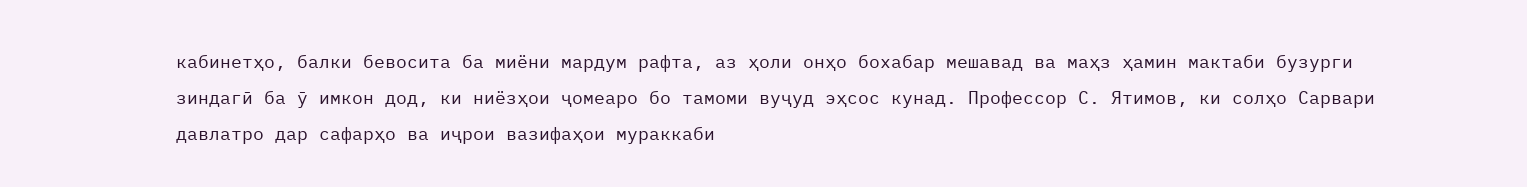кабинетҳо, балки бевосита ба миёни мардум рафта, аз ҳоли онҳо бохабар мешавад ва маҳз ҳамин мактаби бузурги зиндагӣ ба ӯ имкон дод, ки ниёзҳои ҷомеаро бо тамоми вуҷуд эҳсос кунад. Профессор С. Ятимов, ки солҳо Сарвари давлатро дар сафарҳо ва иҷрои вазифаҳои мураккаби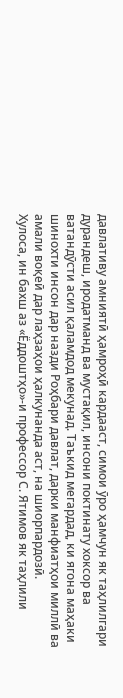давлативу амниятӣ ҳамроҳӣ кардааст, симои ӯро ҳамчун як таҳлилгари дурандеш, иродатманд ва мустақил, инсони поктинату хоксор ва ватандӯсти асил қаламдод мекунад. Таъкид мегардад, ки ягона маҳаки шинохти инсон дар назди Роҳбари давлат, дарки манфиатҳои миллӣ ва амали воқеӣ дар лаҳзаҳои ҳалкунанда аст, на шиорпардозӣ.
Хулоса, ин бахш аз «Ёддоштҳо»-и профессор С. Ятимов як таҳлили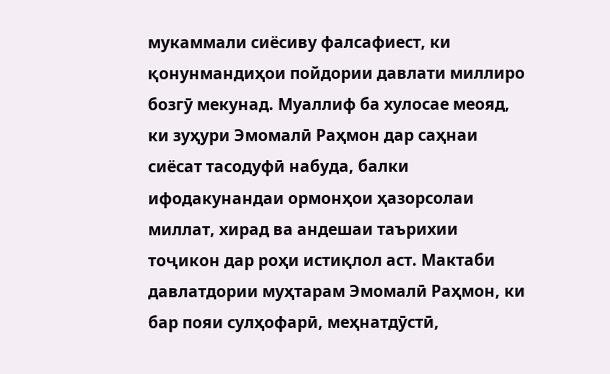мукаммали сиёсиву фалсафиест, ки қонунмандиҳои пойдории давлати миллиро бозгӯ мекунад. Муаллиф ба хулосае меояд, ки зуҳури Эмомалӣ Раҳмон дар саҳнаи сиёсат тасодуфӣ набуда, балки ифодакунандаи ормонҳои ҳазорсолаи миллат, хирад ва андешаи таърихии тоҷикон дар роҳи истиқлол аст. Мактаби давлатдории муҳтарам Эмомалӣ Раҳмон, ки бар пояи сулҳофарӣ, меҳнатдӯстӣ,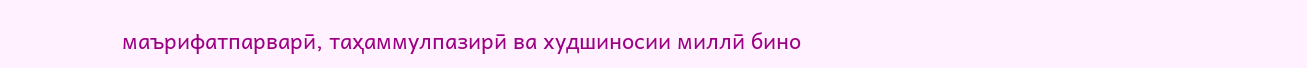маърифатпарварӣ, таҳаммулпазирӣ ва худшиносии миллӣ бино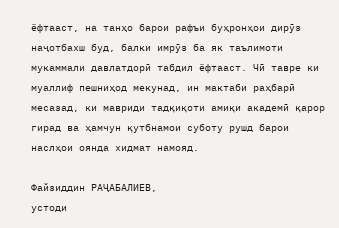ёфтааст, на танҳо барои рафъи буҳронҳои дирӯз наҷотбахш буд, балки имрӯз ба як таълимоти мукаммали давлатдорӣ табдил ёфтааст. Чӣ тавре ки муаллиф пешниҳод мекунад, ин мактаби раҳбарӣ месазад, ки мавриди тадқиқоти амиқи академӣ қарор гирад ва ҳамчун қутбнамои суботу рушд барои наслҳои оянда хидмат намояд.

Файзиддин РАҶАБАЛИЕВ,
устоди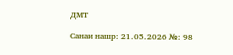ДМТ

Санаи нашр: 21.05.2026 №: 98